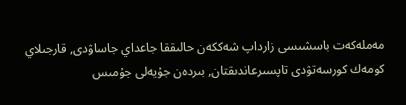مەملەكەت باسشىسى زارداپ شەككەن حالىققا جاعداي جاساۋدى, قارجىلاي كومەك كورسەتۋدى تاپسىرعاندىقتان, بىردەن جۇيەلى جۇمىس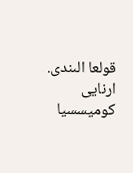قولعا الىندى. ارنايى كوميسسيا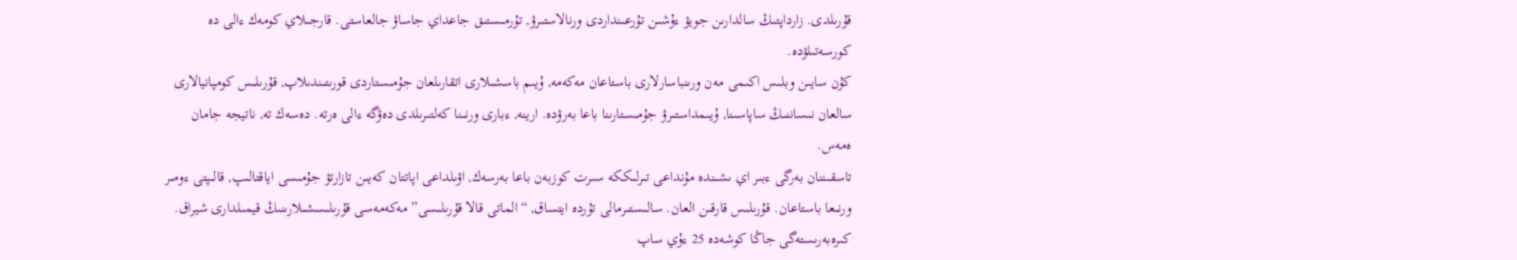قۇرىلدى. زارداپتىڭ سالدارىن جويۋ ءۇشىن تۇرعىنداردى ورنالاستىرۋ, تۇرمىستىق جاعداي جاساۋ جالعاستى. قارجىلاي كومەك ءالى دە كورسەتىلۋدە.
كۇن سايىن وبلىس اكىمى مەن ورىنباسارلارى باستاعان مەكەمە, ۇيىم باسشىلارى اتقارىلعان جۇمىستاردى قورىتىندىلاپ, قۇرىلىس كومپانيالارى سالعان نىساننىڭ ساپاسىنا, ۇيىمداستىرۋ جۇمىستارىنا باعا بەرۋدە. ارينە, ءبارى ورنىنا كەلتىرىلدى دەۋگە ءالى ەرتە. دەسەك تە, ناتيجە جامان ەمەس.
تاسقىننان بەرگى ءبىر اي ىشىندە مۇنداعى تىرلىككە سىرت كوزبەن باعا بەرسەك, اۋىلداعى اپاتتان كەيىن تازارتۋ جۇمىسى اياقتالىپ, قالىپتى ءومىر ورنىعا باستاعان. قۇرىلىس قارقىن العان. سالىستىرمالى تۇردە ايتساق, “الماتى قالا قۇرىلىسى” مەكەمەسى قۇرىلىسشىلارىنىڭ قيمىلدارى شيراق. كىرەبەرىستەگى جاڭا كوشەدە 25 ءۇي ساپ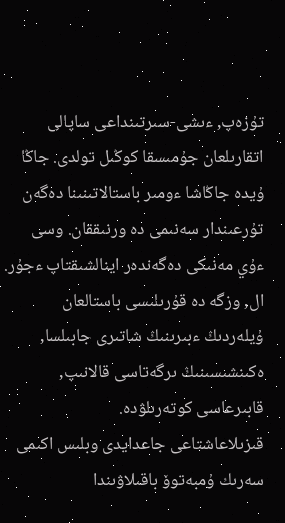تۇزەپ, ءىشى-سىرتىنداعى ساپالى اتقارىلعان جۇمىسقا كوڭىل تولدى. جاڭا ۇيدە جاڭاشا ءومىر باستالاتىنىنا دەگەن تۇرعىندار سەنىمى دە ورنىققان. وسى ءۇي مەنىكى دەگەندەر اينالشىقتاپ ءجۇر. ال, وزگە دە قۇرىلىسى باستالعان ۇيلەردىڭ ءبىرىنىڭ شاتىرى جابىلسا, ەكىنشىسىنىڭ ىرگەتاسى قالانىپ, قابىرعاسى كوتەرىلۋدە.
قىزىلاعاشتاعى جاعدايدى وبلىس اكىمى سەرىك ۇمبەتوۆ باقىلاۋىندا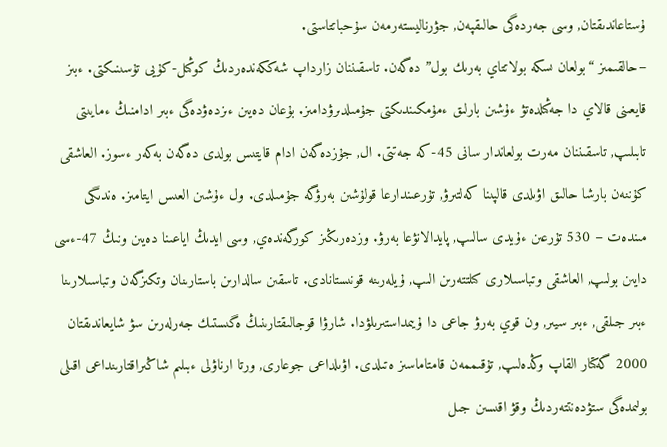ۇستاعاندىقتان, وسى جەردەگى حالىقپەن, جۋرناليستەرمەن سۇحباتتاستى.
–حالقىمىز “بولعان ىسكە بولاتتاي بەرىك بول” دەگەن. تاسقىننان زارداپ شەككەندەردىڭ كوڭىل-كۇيى تۇسىنىكتى. ءبىز قايعىنى قالاي دا جەڭىلدەتۋ ءۇشىن بارلىق ءمۇمكىندىكتى جۇمىلدىرۋدامىز. بۇعان دەيىن ءىزدەۋدەگى ءبىر ادامنىڭ ءمايىتى تابىلىپ, تاسقىننان مەرت بولعاندار سانى 45-كە جەتتى. ال, جۇزدەگەن ادام قايتىس بولدى دەگەن بەكەر ءسوز. العاشقى كۇننەن بارشا حالىق اۋىلدى قالپىنا كەلتىرۋ, تۇرعىندارعا قولۇشىن بەرۋگە جۇمىلدى. ول ءۇشىن العىس ايتامىز. ەندىگى مىندەت – 530 تۇرعىن ءۇيدى سالىپ, پايدالانۋعا بەرۋ. وزدەرىڭىز كورگەندەي, وسى ايدىڭ اياعىنا دەيىن ونىڭ 47-ءسى دايىن بولىپ, العاشقى وتباسىلارى كىلتتەرىن الىپ, ۇيلەرىنە قونىستانادى. تاسقىن سالدارىن باستارىنان وتكىزگەن وتباسىلارىنا ءبىر جىلقى, ءبىر سيىر, ون قوي بەرۋ جاعى دا ۇيىمداستىرىلۋدا. شارۋا قوجالىقتارىنىڭ ەگىستىك جەرلەرىن سۋ شايعاندىقتان 2000 گەكتار القاپ وڭدەلىپ, تۇقىممەن قامتاماسىز ەتىلدى. اۋىلداعى جوعارى, ورتا ارناۋلى ءبىلىم شاڭىراقتارىنداعى اقىلى بولىمدەگى ستۋدەنتتەردىڭ وقۋ اقىسىن جىل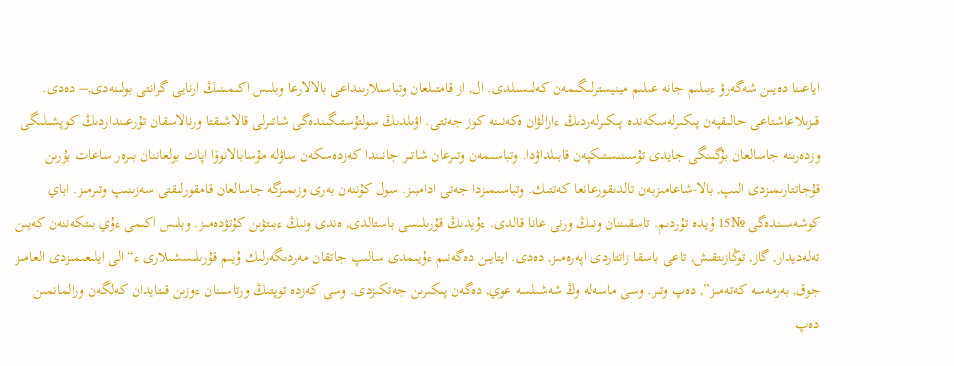اياعىنا دەيىن شەگەرۋ ءبىلىم جانە عىلىم مينيسترلىگىمەن كەلىسىلدى. ال, از قامتىلعان وتباسىلارىنداعى بالالارعا وبلىس اكىمىنىڭ ارنايى گرانتى بولىنەدى,– دەدى.
قىزىلاعاشتاعى حالىقپەن پىكىرلەسكەندە پىكىرلەردىڭ ءارالۋان ەكەنىنە كوز جەتتى. اۋىلدىڭ سولتۇستىگىندەگى شاتىرلى قالاشىقتا ورنالاسقان تۇرعىنداردىڭ كوپشىلىگى وزدەرىنە جاسالعان بۇگىنگى جايدى تۇسىنىستىكپەن قابىلداۋدا. وتباسىمەن وتىرعان شاتىر جانىندا كەزدەسكەن ساۋلە مۇسابالانوۆا اپات بولعاننان بىرەر ساعات بۇرىن قۇجاتتارىمىزدى الىپ, بالا-شاعامىزبەن تالدىقورعانعا كەتتىك. وتباسىمىزدا جەتى ادامبىز. سول كۇننەن بەرى وزىمىزگە جاسالعان قامقورلىقتى سەزىنىپ وتىرمىز. اباي كوشەسىندەگى №15 ۇيدە تۇردىم. تاسقىننان ونىڭ ورنى عانا قالدى. ءۇيدىڭ قۇرىلىسى باستالدى, ەندى ونىڭ ءبىتۋىن كۇتۋدەمىز. وبلىس اكىمى ءۇي بىتكەننەن كەيىن تەلەديدار, گاز, توڭازىتقىش, تاعى باسقا زاتتاردى اپەرەمىز, دەدى. ايتايىن دەگەنىم ءۇيىمدى سالىپ جاتقان مەردىگەرلىك ۇيىم قۇرىلىسشىلارى ء“الى ايلىعىمىزدى العامىز جوق, بەرمەسە كەتەمىز”, دەپ وتىر. وسى ماسەلە وڭ شەشىلسە عوي, دەگەن پىكىرىن جەتكىزدى. وسى كەزدە توپتىڭ ورتاسىنان ءوزىن قىتايدان كەلگەن ورالمانمىن دەپ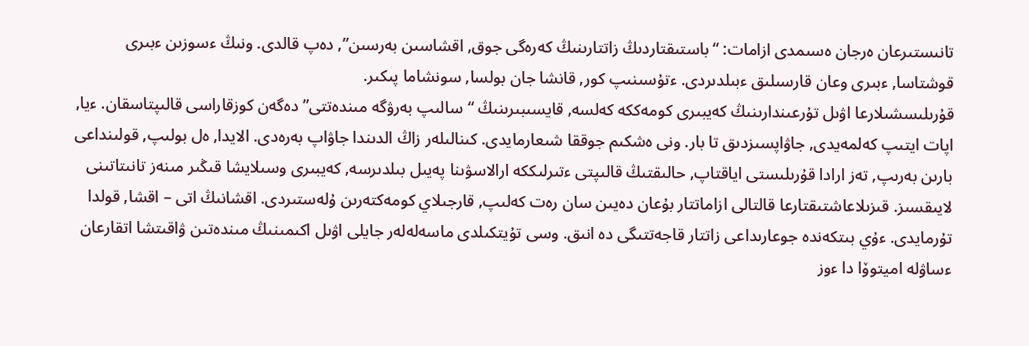تانىستىرعان ەرجان ەسىمدى ازامات: “باستىقتاردىڭ زاتتارىنىڭ كەرەگى جوق, اقشاسىن بەرسىن”, دەپ قالدى. ونىڭ ءسوزىن ءبىرى قوشتاسا, ءبىرى وعان قارسىلىق ءبىلدىردى. ءتۇسىنىپ كور, قانشا جان بولسا, سونشاما پىكىر.
قۇرىلىسشىلارعا اۋىل تۇرعىندارىنىڭ كەيبىرى كومەككە كەلسە, قايسىبىرىنىڭ “سالىپ بەرۋگە مىندەتتى” دەگەن كوزقاراسى قالىپتاسقان. ءيا, اپات ايتىپ كەلمەيدى, جاۋاپسىزدىق تا بار. ونى ەشكىم جوققا شىعارمايدى. كىنالىلەر زاڭ الدىندا جاۋاپ بەرەدى. الايدا, ەل بولىپ, قولىنداعى بارىن بەرىپ, تەز ارادا قۇرىلىستى اياقتاپ, حالىقتىڭ قالىپتى ءتىرلىككە ارالاسۋىنا پەيىل بىلدىرسە, كەيبىرى وسىلايشا قىڭىر مىنەز تانىتاتىنى لايىقسىز. قىزىلاعاشتىقتارعا قالتالى ازاماتتار بۇعان دەيىن سان رەت كەلىپ, قارجىلاي كومەكتەرىن ۇلەستىردى. اقشانىڭ اتى – اقشا, قولدا تۇرمايدى. ءۇي بىتكەندە جوعارىداعى زاتتار قاجەتتىگى دە انىق. وسى تۇيتكىلدى ماسەلەلەر جايلى اۋىل اكىمىنىڭ مىندەتىن ۋاقىتشا اتقارعان ءساۋلە اميتوۆا دا ءوز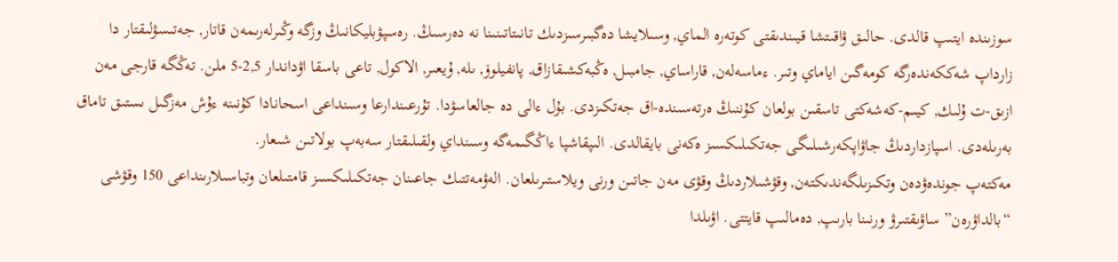سوزىندە ايتىپ قالدى. حالىق ۋاقىتشا قيىندىقتى كوتەرە الماي, وسىلايشا دەگبىرسىزدىك تانىتاتىنىنا نە دەرسىڭ. رەسپۋبليكانىڭ وزگە وڭىرلەرىمەن قاتار, جەتىسۋلىقتار دا زارداپ شەككەندەرگە كومەگىن اياماي وتىر. ءماسەلەن, قاراساي, جامبىل, ەڭبەكشىقازاق, پانفيلوۆ, ىلە, ۇيعىر, الاكول, تاعى باسقا اۋداندار 2,5-5 ملن. تەڭگە قارجى مەن ازىق-ت ۇلىك, كيىم-كەشەكتى تاسقىن بولعان كۇننىڭ ەرتەسىندە-اق جەتكىزدى. بۇل ءالى دە جالعاسۋدا. تۇرعىندارعا وسىنداعى اسحانادا كۇنىنە ءۇش مەزگىل ىستىق تاماق بەرىلەدى. اسپازداردىڭ جاۋاپكەرشىلىگى جەتكىلىكسىز ەكەنى بايقالدى. الىپقاشپا ءاڭگىمەگە وسىنداي ولقىلىقتار سەبەپ بولاتىن شىعار.
مەكتەپ جوندەۋدەن وتكىزىلگەندىكتەن, وقۋشىلاردىڭ وقۋى مەن جاتىن ورنى ويلاستىرىلعان. الەۋمەتتىك جاعىنان جەتكىلىكسىز قامتىلعان وتباسىلارىنداعى 150 وقۋشى “بالداۋرەن” ساۋىقتىرۋ ورنىنا بارىپ, دەمالىپ قايتتى. اۋىلدا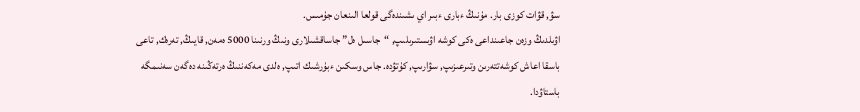سۋ, قۋات كوزى بار. مۇنىڭ ءبارى ءبىر اي ىشىندەگى قولعا الىنعان جۇمىس.
اۋىلدىڭ وزەن جاعىنداعى ەكى كوشە اۋىستىرىلىپ, “جاسىل ەل” جاساقشىلارى ونىڭ ورنىنا 5000 ەمەن, قايىڭ, تەرەك, تاعى باسقا اعاش كوشەتتەرىن وتىرعىزىپ, سۋارىپ, كۇتۋدە. جاس وسكىن ءبۇرشىك اتىپ, ەلدى مەكەننىڭ ەرتەڭىنە دەگەن سەنىمگە باستاۋدا.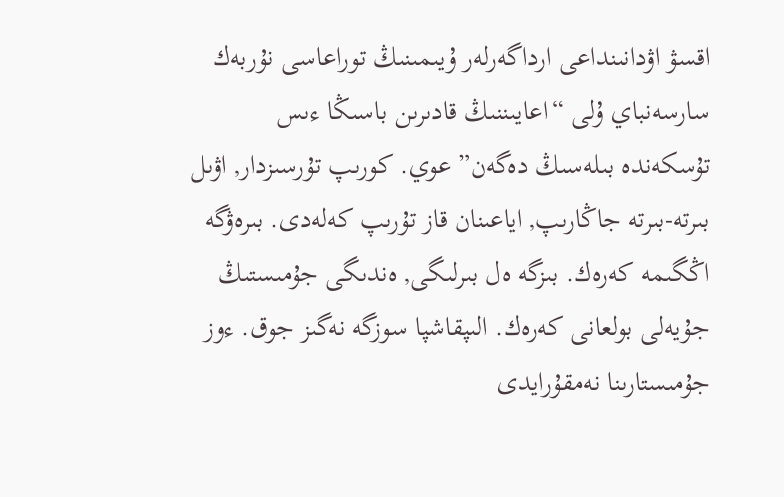اقسۋ اۋدانىنداعى ارداگەرلەر ۇيىمىنىڭ توراعاسى نۇربەك سارسەنباي ۇلى “اعايىننىڭ قادىرىن باسىڭا ءىس تۇسكەندە بىلەسىڭ دەگەن” عوي. كورىپ تۇرسىزدار, اۋىل بىرتە-بىرتە جاڭارىپ, اياعىنان قاز تۇرىپ كەلەدى. بىرەۋگە اڭگىمە كەرەك. بىزگە ەل بىرلىگى, ەندىگى جۇمىستىڭ جۇيەلى بولعانى كەرەك. الىپقاشپا سوزگە نەگىز جوق. ءوز جۇمىستارىنا نەمقۇرايدى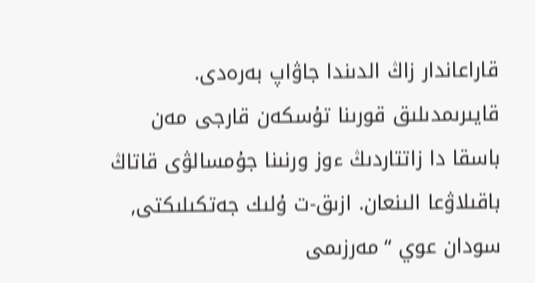قاراعاندار زاڭ الدىندا جاۋاپ بەرەدى. قايىرىمدىلىق قورىنا تۇسكەن قارجى مەن باسقا دا زاتتاردىڭ ءوز ورنىنا جۇمسالۋى قاتاڭ باقىلاۋعا الىنعان. ازىق-ت ۇلىك جەتكىلىكتى, سودان عوي “مەرزىمى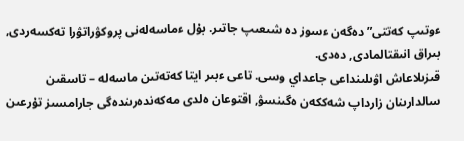ءوتىپ كەتتى” دەگەن ءسوز دە شىعىپ جاتىر. بۇل ءماسەلەنى پروكۋراتۋرا تەكسەردى, بىراق انىقتالمادى, دەدى.
قىزىلاعاش اۋىلىنداعى جاعداي وسى. تاعى ءبىر ايتا كەتەتىن ماسەلە – تاسقىن سالدارىنان زارداپ شەككەن ەگىنسۋ, اقتوعان ەلدى مەكەندەرىندەگى جارامسىز تۇرعىن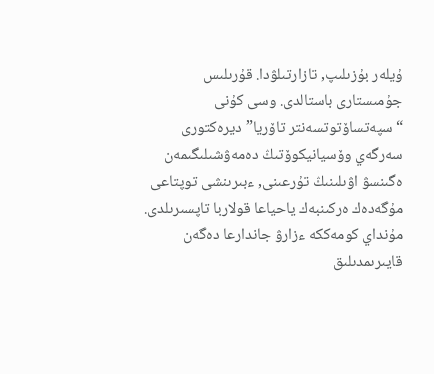ۇيلەر بۇزىلىپ, تازارتىلۋدا. قۇرىلىس جۇمىستارى باستالدى. وسى كۇنى “سپەتساۆتوتسەنتر تاۆريا” ديرەكتورى سەرگەي وۆسيانيكوۆتىڭ دەمەۋشىلىگىمەن ەگىنسۋ اۋىلىنىڭ تۇرعىنى, ءبىرىنشى توپتاعى مۇگەدەك ەركىنبەك ياحياعا قولاربا تاپسىرىلدى. مۇنداي كومەككە ءزارۋ جاندارعا دەگەن قايىرىمدىلىق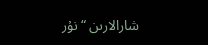شارالارىن “نۇر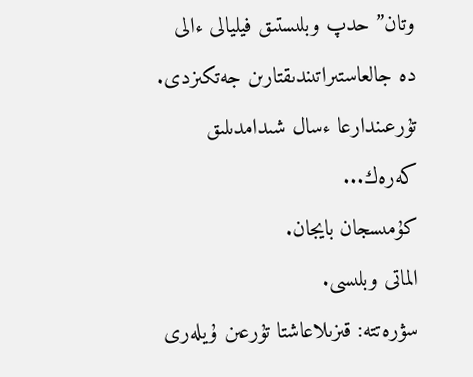وتان” حدپ وبلىستىق فيليالى ءالى دە جالعاستىراتىندىقتارىن جەتكىزدى.
تۇرعىندارعا ءسال شىدامدىلىق كەرەك...
كۇمىسجان بايجان.
الماتى وبلىسى.
سۋرەتتە: قىزىلاعاشتا تۇرعىن ۇيلەرى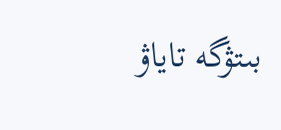بىتۋگە تاياۋ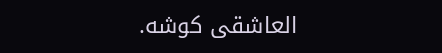العاشقى كوشە.